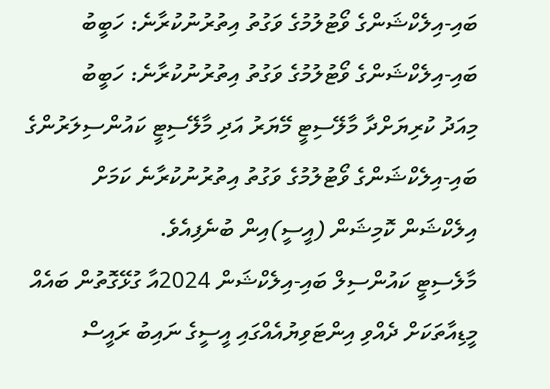ބައި-އިލެކްޝަންގެ ވޯޓުލުމުގެ ވަގުތު އިތުރުނުކުރާނެ: ހަބީބު
ބައި-އިލެކްޝަންގެ ވޯޓުލުމުގެ ވަގުތު އިތުރުނުކުރާނެ: ހަބީބު
މިއަދު ކުރިޔަށްދާ މާލޭސިޓީ މޭޔަރު އަދި މާލޭސިޓީ ކައުންސިލަރުންގެ ބައި-އިލެކްޝަންގެ ވޯޓުލުމުގެ ވަގުތު އިތުރުނުކުރާނެ ކަމަށް އިލެކްޝަން ކޮމިޝަން (އީސީ)އިން ބުނެފިއެވެ.
މާލެސިޓީ ކައުންސިލް ބައި-އިލެކްޝަން 2024އާ ގުޅޭގޮތުން ބައެއް މީޑިއާތަކަށް ދެއްވި އިންޓަވިޔުއެއްގައި އީސީގެ ނައިބު ރައީސް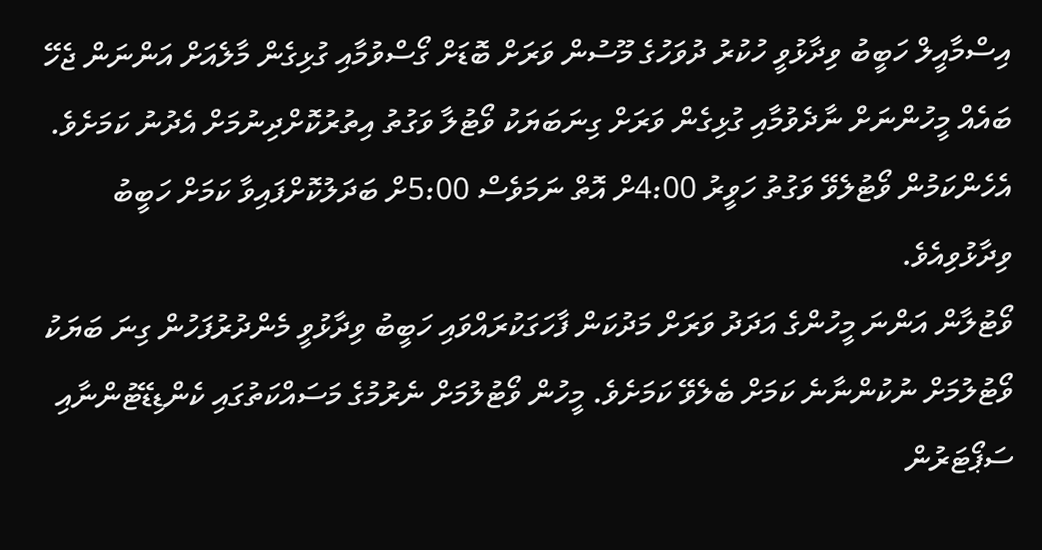އިސްމާއީލް ހަބީބު ވިދާޅުވީ ހުކުރު ދުވަހުގެ މޫސުން ވަރަށް ބޮޑަށް ގޯސްވުމާއި ގުޅިގެން މާލެއަށް އަންނަން ޖެހޭ ބައެއް މީހުންނަށް ނާދެވުމާއި ގުޅިގެން ވަރަށް ގިނަބަޔަކު ވޯޓުލާ ވަގުތު އިތުރުކޮށްދިނުމަށް އެދުނު ކަމަށެވެ. އެހެންކަމުން ވޯޓުލެވޭ ވަގުތު ހަވީރު 4:00ށް އޮތް ނަމަވެސް 5:00ށް ބަދަލުކޮށްފައިވާ ކަމަށް ހަބީބު ވިދާޅުވިއެވެ.
ވޯޓުލާން އަންނަ މީހުންގެ އަދަދު ވަރަށް މަދުކަން ފާހަގަކުރައްވައި ހަބީބު ވިދާޅުވީ މެންދުރުފަހުން ގިނަ ބަޔަކު ވޯޓުލުމަށް ނުކުންނާނެ ކަމަށް ބެލެވޭ ކަމަށެވެ. މީހުން ވޯޓުލުމަށް ނެރުމުގެ މަސައްކަތުގައި ކެންޑިޑޭޓުންނާއި ސަޕޯޓަރުން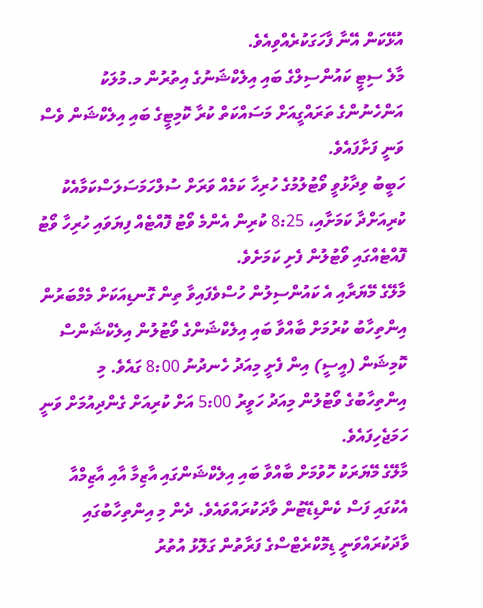އުޅޭކަން އޭނާ ފާހަގަކުރެއްވިއެވެ.
މާލެ ސިޓީ ކައުންސިލްގެ ބައި އިލެކްޝަނުގެ އިތުރުން މ.މުލަކު އަންހެނުންގެ ތަރައްގީއަށް މަސައްކަތް ކުރާ ކޮމިޓީގެ ބައި އިލެކްޝަން ވެސް ވަނީ ފަށާފައެވެ.
ހަބީބު ވިދާޅުވީ ވޯޓުލުމުގެ ހުރިހާ ކަމެއް ވަރަށް ސުލްހަމަސަލަސްކަމާއެކު ކުރިއަށްދާ ކަމަށާއި، 8:25 ކުރިން އެންމެ ވޯޓު ފޮއްޓެއް ފިޔަވައި ހުރިހާ ވޯޓު ފޮއްޓެއްގައި ވޯޓުލުން ފެށި ކަމަށެވެ.
މާލޭގެ މޭޔަރާއި އެ ކައުންސިލުން ހުސްވެފައިވާ ތިން ގޮނޑިއަކަށް މެމްބަރުން އިންތިހާބު ކުރުމަށް ބާއްވާ ބައި އިލެކްޝަންގެ ވޯޓުލުން އިލެކްޝަންސް ކޮމިޝަން (އީސީ) އިން ފެށީ މިއަދު ހެނދުނު 8:00 ގައެވެ. މި އިންތިހާބުގެ ވޯޓުލުން މިއަދު ހަވީރު 5:00 އަށް ކުރިއަށް ގެންދިއުމަށް ވަނީ ހަމަޖެހިފައެވެ.
މާލޭގެ މޭޔަރަކު ހޮވުމަށް ބާއްވާ ބައި އިލެކްޝަންގައި އާޒިމާ އާއި އާޒިމްއާ އެކުގައި ފަސް ކެންޑިޑޭޓުން ވާދަކުރައްވައެވެ. ދެން މި އިންތިހާބުގައި ވާދަކުރައްވަނީ ޑިމޮކްރެޓްސްގެ ފަރާތުން ގަލޮޅު އުތުރު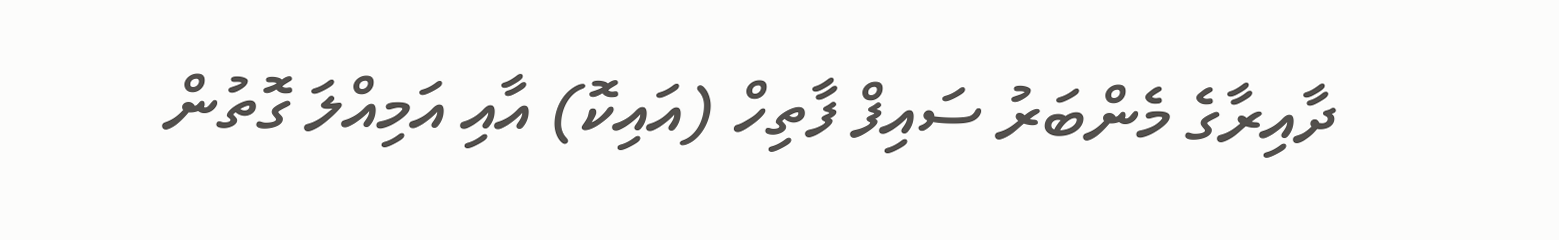ދާއިރާގެ މެންބަރު ސައިފް ފާތިހް (އައިކޮ) އާއި އަމިއްލަ ގޮތުން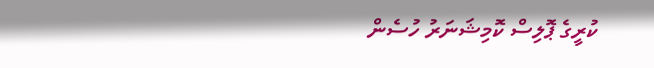ކުރީގެ ޕޮލިސް ކޮމިޝަނަރު ހުސެން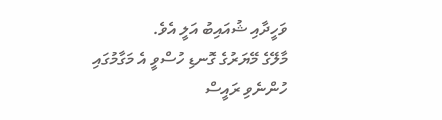ވަހީދާއި ޝުއައިބު އަލީ އެވެ.
މާލޭގެ މޭޔަރުގެ ގޮނޑި ހުސްވީ އެ މަގާމުގައި ހުންނެވި ރައީސް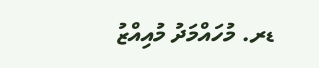ޑރ. މުހައްމަދު މުއިއްޒު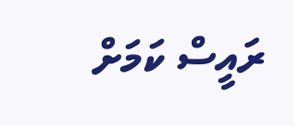ރައީސް ކަމަށް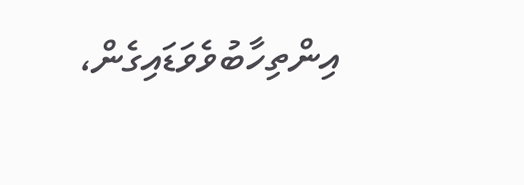އިންތިހާބުވެވަޑައިގެން،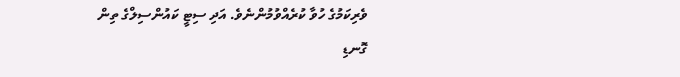ވެރިކަމުގެ ހުވާ ކުރެއްވުމުންނެވެ. އަދި ސިޓީ ކައުންސިލްގެ ތިން ގޮނޑި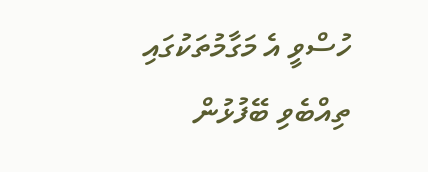ހުސްވީ އެ މަގާމުތަކުގައި ތިއްބެވި ބޭފުޅުން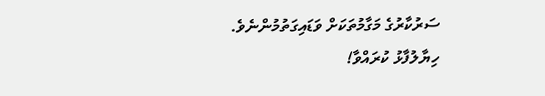ސަރުކާރުގެ މަގާމުތަކަށް ވަޑައިގަތުމުންނެވެ.
ހިޔާލުފާޅު ކުރައްވާ!